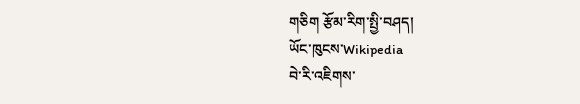གཅིག རྩོམ་རིག་སྤྱི་བཤད།
ཡོང་ཁུངས་Wikipedia
བེ་རི་འཇིགས་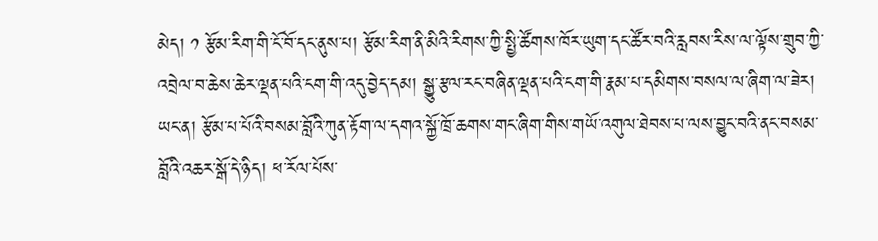མེད། ༡ རྩོམ་རིག་གི་ངོ་བོ་དང་ནུས་པ། རྩོམ་རིག་ནི་མིའི་རིགས་ཀྱི་སྤྱི་ཚོགས་ཁོར་ཡུག་དང་ཚོར་བའི་རླབས་རིས་ལ་ལྟོས་གྲུབ་ཀྱི་འབྲེལ་བ་ཆེས་ཆེར་ལྡན་པའི་ངག་གི་འདུ་བྱེད་དམ། སྒྱུ་རྩལ་རང་བཞིན་ལྡན་པའི་ངག་གི་རྣམ་པ་དམིགས་བསལ་ལ་ཞིག་ལ་ཟེར། ཡང་ན། རྩོམ་པ་པོའི་བསམ་བློའི་ཀུན་རྟོག་ལ་དགའ་སྐྱོ་ཁྲོ་ཆགས་གང་ཞིག་གིས་གཡོ་འགུལ་ཐེབས་པ་ལས་བྱུང་བའི་ནང་བསམ་བློའི་འཆར་སྒོ་དེ་ཉིད། ཕ་རོལ་པོས་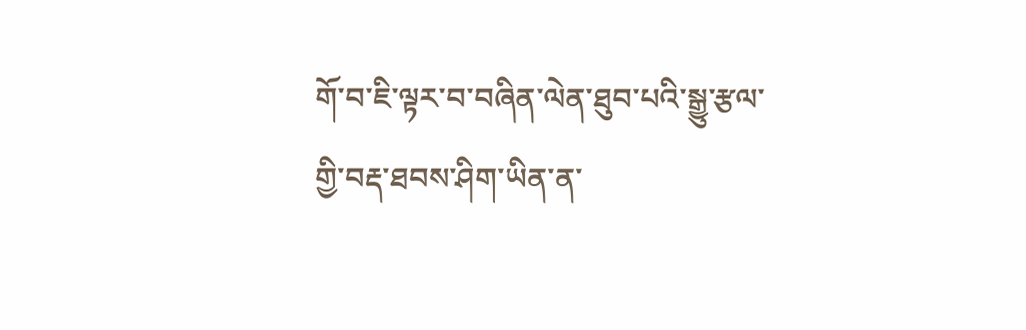གོ་བ་ཇི་ལྟར་བ་བཞིན་ལེན་ཐུབ་པའི་སྒྱུ་རྩལ་གྱི་བརྡ་ཐབས་ཤིག་ཡིན་ན་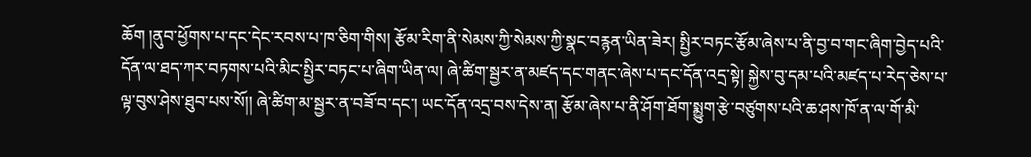ཆོག །ནུབ་ཕྱོགས་པ་དང་དེང་རབས་པ་ཁ་ཅིག་གིས། རྩོམ་རིག་ནི་སེམས་ཀྱི་སེམས་ཀྱི་སྣང་བརྙན་ཡིན་ཟེར། སྤྱིར་བཏང་རྩོམ་ཞེས་པ་ནི་བྱ་བ་གང་ཞིག་བྱེད་པའི་དོན་ལ་ཐད་ཀར་བཏགས་པའི་མིང་སྤྱིར་བཏང་པ་ཞིག་ཡིན་ལ། ཞེ་ཚིག་སྦྱར་ན་མཛད་དང་གནང་ཞེས་པ་དང་དོན་འདྲ་སྟེ། སྐྱེས་བུ་དམ་པའི་མཛད་པ་རེད་ཅེས་པ་ལྟ་བུས་ཤེས་ཐུབ་པས་སོ།། ཞེ་ཚིག་མ་སྦྱར་ན་བཟོ་བ་དང་། ཡང་དོན་འདྲ་བས་དེས་ན། རྩོམ་ཞེས་པ་ནི་ཤོག་ཐོག་སྨྱུག་རྩེ་བཙུགས་པའི་ཆ་ཤས་ཁོ་ན་ལ་གོ་མི་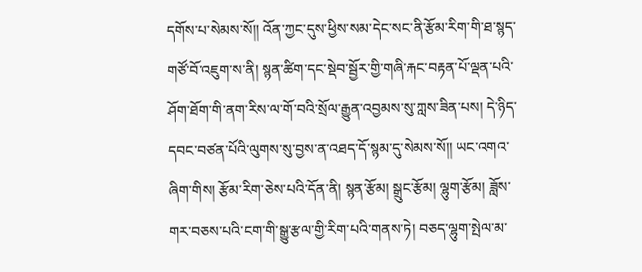དགོས་པ་སེམས་སོ།། འོན་ཀྱང་དུས་ཕྱིས་སམ་དེང་སང་ནི་རྩོམ་རིག་གི་ཐ་སྙད་གཙོ་བོ་འཇུག་ས་ནི། སྙན་ཚིག་དང་སྡེབ་སྦྱོར་གྱི་གཞི་རྐང་བརྟན་པོ་ལྡན་པའི་ཤོག་ཐོག་གི་ནག་རིས་ལ་གོ་བའི་སྲོལ་རྒྱུན་འབྱམས་སུ་ཀླས་ཟིན་པས། དེ་ཉིད་དབང་བཙན་པོའི་ལུགས་སུ་བྱས་ན་འཐད་དོ་སྙམ་དུ་སེམས་སོ།། ཡང་འགའ་ཞིག་གིས། རྩོམ་རིག་ཅེས་པའི་དོན་ནི། སྙན་རྩོམ། སྒྲུང་རྩོམ། ལྷུག་རྩོམ། ཟློས་གར་བཅས་པའི་ངག་གི་སྒྱུ་རྩལ་གྱི་རིག་པའི་གནས་ཏེ། བཅད་ལྷུག་སྤེལ་མ་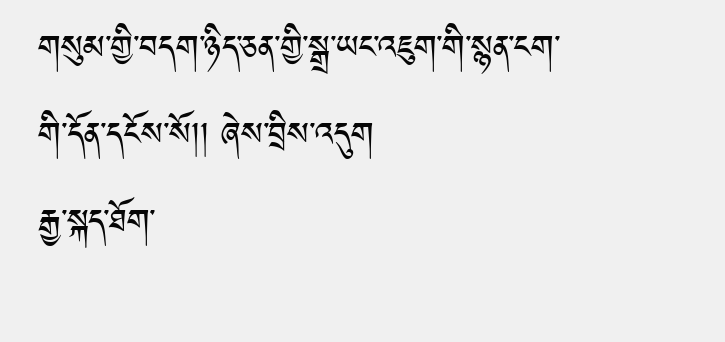གསུམ་གྱི་བདག་ཉིད་ཅན་གྱི་སྒྲ་ཡང་འཇུག་གི་སྙན་ངག་གི་དོན་དངོས་སོ།། ཞེས་བྲིས་འདུག
རྒྱ་སྐད་ཐོག་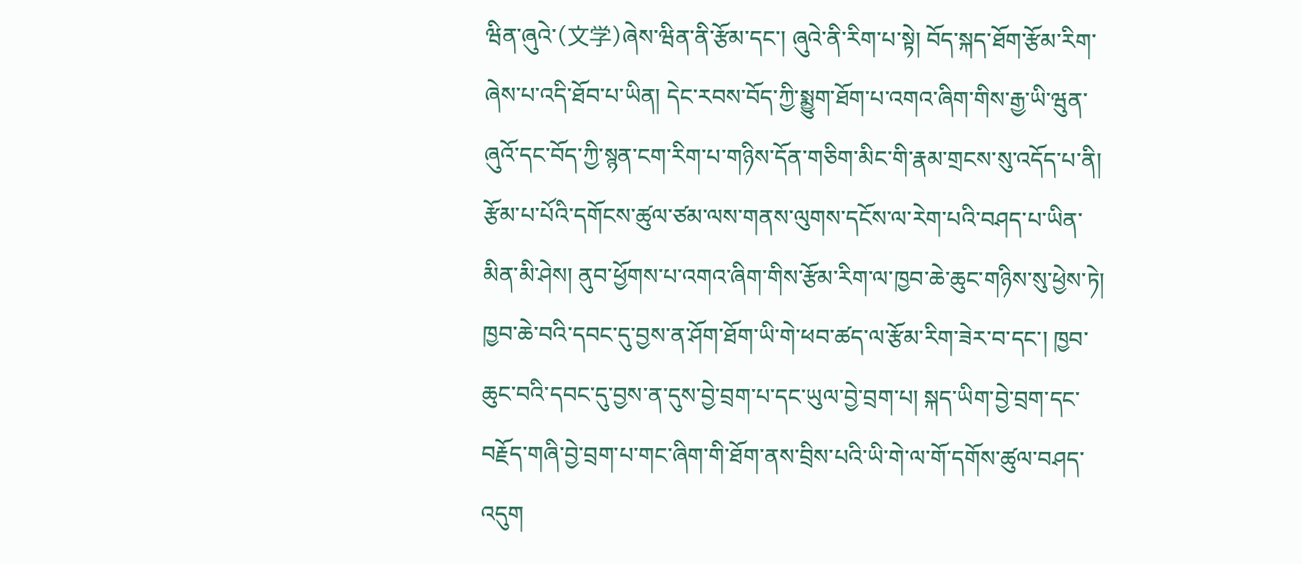ཝིན་ཞུའེ་(文学)ཞེས་ཝིན་ནི་རྩོམ་དང་། ཞུའེ་ནི་རིག་པ་སྟེ། བོད་སྐད་ཐོག་རྩོམ་རིག་ཞེས་པ་འདི་ཐོབ་པ་ཡིན། དེང་རབས་བོད་ཀྱི་སྨྱུག་ཐོག་པ་འགའ་ཞིག་གིས་རྒྱ་ཡི་ཝུན་ཞུའོ་དང་བོད་ཀྱི་སྙན་ངག་རིག་པ་གཉིས་དོན་གཅིག་མིང་གི་རྣམ་གྲངས་སུ་འདོད་པ་ནི། རྩོམ་པ་པོའི་དགོངས་ཚུལ་ཙམ་ལས་གནས་ལུགས་དངོས་ལ་རེག་པའི་བཤད་པ་ཡིན་མིན་མི་ཤེས། ནུབ་ཕྱོགས་པ་འགའ་ཞིག་གིས་རྩོམ་རིག་ལ་ཁྱབ་ཆེ་ཆུང་གཉིས་སུ་ཕྱེས་ཏེ། ཁྱབ་ཆེ་བའི་དབང་དུ་བྱས་ན་ཤོག་ཐོག་ཡི་གེ་ཕབ་ཚད་ལ་རྩོམ་རིག་ཟེར་བ་དང་། ཁྱབ་ཆུང་བའི་དབང་དུ་བྱས་ན་དུས་བྱེ་བྲག་པ་དང་ཡུལ་བྱེ་བྲག་པ། སྐད་ཡིག་བྱེ་བྲག་དང་བརྗོད་གཞི་བྱེ་བྲག་པ་གང་ཞིག་གི་ཐོག་ནས་བྲིས་པའི་ཡི་གེ་ལ་གོ་དགོས་ཚུལ་བཤད་འདུག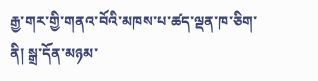རྒྱ་གར་གྱི་གནའ་བོའི་མཁས་པ་ཚད་ལྡན་ཁ་ཅིག་ནི། སྒྲ་དོན་མཉམ་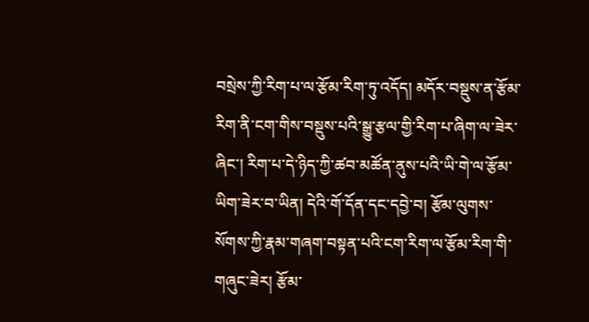བསྲེས་ཀྱི་རིག་པ་ལ་རྩོམ་རིག་ཏུ་འདོད། མདོར་བསྡུས་ན་རྩོམ་རིག་ནི་ངག་གིས་བསྡུས་པའི་སྒྱུ་རྩལ་གྱི་རིག་པ་ཞིག་ལ་ཟེར་ཞིང་། རིག་པ་དེ་ཉིད་ཀྱི་ཚབ་མཚོན་ནུས་པའི་ཡི་གེ་ལ་རྩོམ་ཡིག་ཟེར་བ་ཡིན། དེའི་གོ་དོན་དང་དབྱེ་བ། རྩོམ་ལུགས་སོགས་ཀྱི་རྣམ་གཞག་བསྟན་པའི་ངག་རིག་ལ་རྩོམ་རིག་གི་གཞུང་ཟེར། རྩོམ་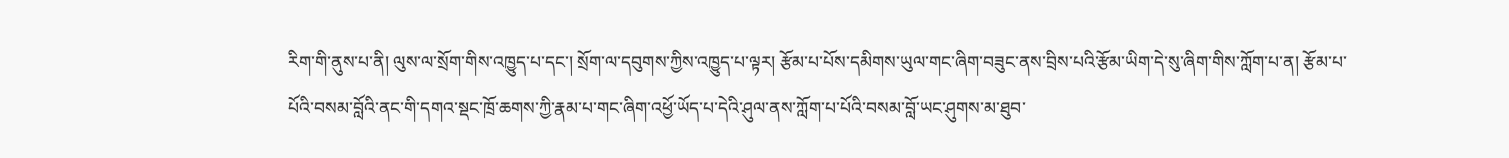རིག་གི་ནུས་པ་ནི། ལུས་ལ་སྲོག་གིས་འཁྱུད་པ་དང་། སྲོག་ལ་དབུགས་ཀྱིས་འཁྱུད་པ་ལྟར། རྩོམ་པ་པོས་དམིགས་ཡུལ་གང་ཞིག་བཟུང་ནས་བྲིས་པའི་རྩོམ་ཡིག་དེ་སུ་ཞིག་གིས་ཀློག་པ་ན། རྩོམ་པ་པོའི་བསམ་བློའི་ནང་གི་དགའ་སྡང་ཁྲོ་ཆགས་ཀྱི་རྣམ་པ་གང་ཞིག་འཕྱོ་ཡོད་པ་དེའི་ཤུལ་ནས་ཀློག་པ་པོའི་བསམ་བློ་ཡང་ཤུགས་མ་ཐུབ་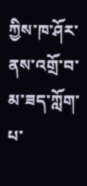ཀྱིས་ཁ་ཤོར་ནས་འགྲོ་བ་མ་ཟད་ཀློག་པ་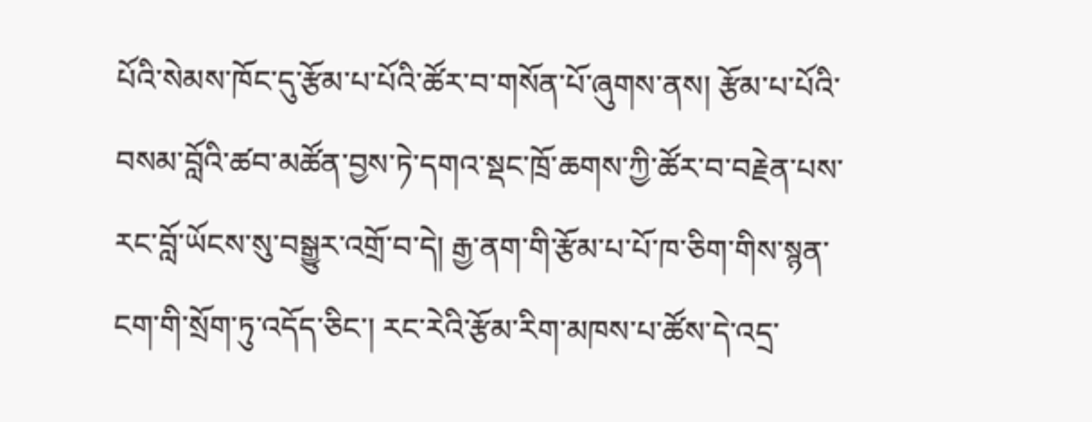པོའི་སེམས་ཁོང་དུ་རྩོམ་པ་པོའི་ཚོར་བ་གསོན་པོ་ཞུགས་ནས། རྩོམ་པ་པོའི་བསམ་བློའི་ཚབ་མཚོན་བྱས་ཏེ་དགའ་སྡང་ཁྲོ་ཆགས་ཀྱི་ཚོར་བ་བརྗེན་པས་རང་བློ་ཡོངས་སུ་བསྒྱུར་འགྲོ་བ་དེ། རྒྱ་ནག་གི་རྩོམ་པ་པོ་ཁ་ཅིག་གིས་སྙན་ངག་གི་སྲོག་ཏུ་འདོད་ཅིང་། རང་རེའི་རྩོམ་རིག་མཁས་པ་ཚོས་དེ་འདྲ་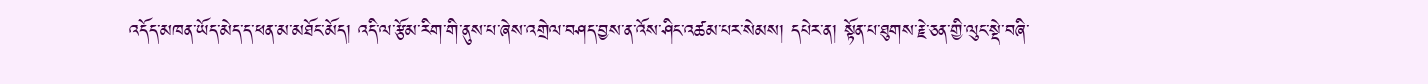འདོད་མཁན་ཡོད་མེད་ད་ཕན་མ་མཐོང་མོད། འདི་ལ་རྩོམ་རིག་གི་ནུས་པ་ཞེས་འགྲེལ་བཤད་བྱས་ན་འོས་ཤིང་འཚམ་པར་སེམས། དཔེར་ན། སྟོན་པ་ཐུགས་རྗེ་ཅན་གྱི་ལུང་སྡེ་བཞི་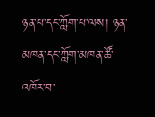ཉན་པ་དང་ཀློག་པ་ལས། ཉན་མཁན་དང་ཀློག་མཁན་ཚོ་འཁོར་བ་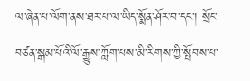ལ་ཞེན་པ་ལོག་ནས་ཐར་པ་ལ་ཡིད་སྨོན་ཤོར་བ་དང་། སྲོང་བཙན་སྒམ་པོའི་ལོ་རྒྱུས་ཀློག་པས་མི་རིགས་ཀྱི་སྤོབས་པ་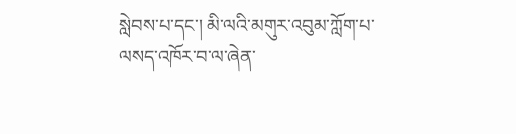སླེབས་པ་དང་། མི་ལའི་མགུར་འབུམ་ཀློག་པ་ལསད་འཁོར་བ་ལ་ཞེན་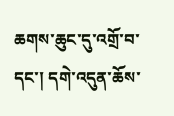ཆགས་ཆུང་དུ་འགྲོ་བ་དང་། དགེ་འདུན་ཆོས་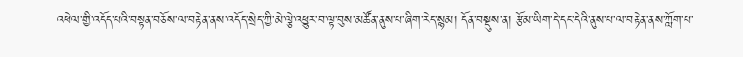འཕེལ་གྱི་འདོད་པའི་བསྟན་བཅོས་ལ་བརྟེན་ནས་འདོད་སྲེད་ཀྱི་མེ་ལྕེ་འཕྱུར་བ་ལྟ་བུས་མཚོན་ནུས་པ་ཞིག་རེད་སྙམ། དོན་བསྡུས་ན། རྩོམ་ཡིག་དེ་དང་དེའི་ནུས་པ་ལ་བརྟེན་ནས་ཀློག་པ་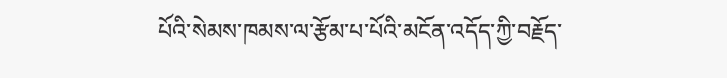པོའི་སེམས་ཁམས་ལ་རྩོམ་པ་པོའི་མངོན་འདོད་ཀྱི་བརྗོད་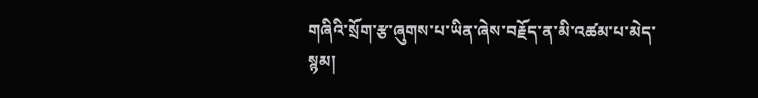གཞིའི་སྲོག་རྩ་ཞུགས་པ་ཡིན་ཞེས་བརྗོད་ན་མི་འཚམ་པ་མེད་སྙམ།